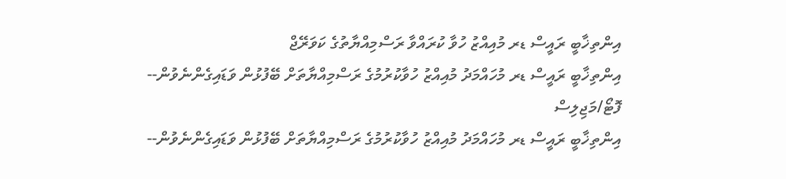އިންތިޚާބީ ރައީސް ޑރ މުއިއްޒު ހުވާ ކުރައްވާ ރަސްމިއްޔާތުގެ ކަވަރޭޖް
އިންތިޚާބީ ރައީސް ޑރ މުހައްމަދު މުއިއްޒު ހުވާކުރުމުގެ ރަސްމިއްޔާތަށް ބޭފުޅުން ވަޑައިގެންނެވުން-- ފޮޓޯ/މަޖިލިސް
އިންތިޚާބީ ރައީސް ޑރ މުހައްމަދު މުއިއްޒު ހުވާކުރުމުގެ ރަސްމިއްޔާތަށް ބޭފުޅުން ވަޑައިގެންނެވުން--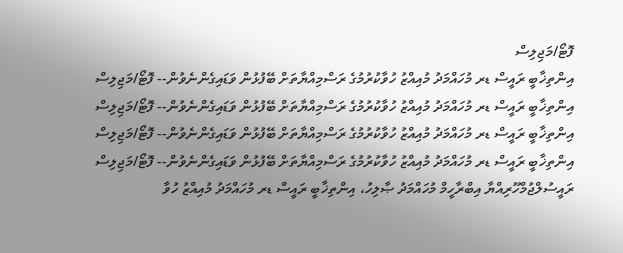ފޮޓޯ/މަޖިލިސް
އިންތިޚާބީ ރައީސް ޑރ މުހައްމަދު މުއިއްޒު ހުވާކުރުމުގެ ރަސްމިއްޔާތަށް ބޭފުޅުން ވަޑައިގެންނެވުން-- ފޮޓޯ/މަޖިލިސް
އިންތިޚާބީ ރައީސް ޑރ މުހައްމަދު މުއިއްޒު ހުވާކުރުމުގެ ރަސްމިއްޔާތަށް ބޭފުޅުން ވަޑައިގެންނެވުން-- ފޮޓޯ/މަޖިލިސް
އިންތިޚާބީ ރައީސް ޑރ މުހައްމަދު މުއިއްޒު ހުވާކުރުމުގެ ރަސްމިއްޔާތަށް ބޭފުޅުން ވަޑައިގެންނެވުން-- ފޮޓޯ/މަޖިލިސް
އިންތިޚާބީ ރައީސް ޑރ މުހައްމަދު މުއިއްޒު ހުވާކުރުމުގެ ރަސްމިއްޔާތަށް ބޭފުޅުން ވަޑައިގެންނެވުން-- ފޮޓޯ/މަޖިލިސް
ރައީސުލްޖުމްހޫރިއްޔާ އިބްރާހީމް މުހައްމަދު ޞާލިހު، އިންތިޚާބީ ރައީސް ޑރ މުހައްމަދު މުއިއްޒު ހުވާ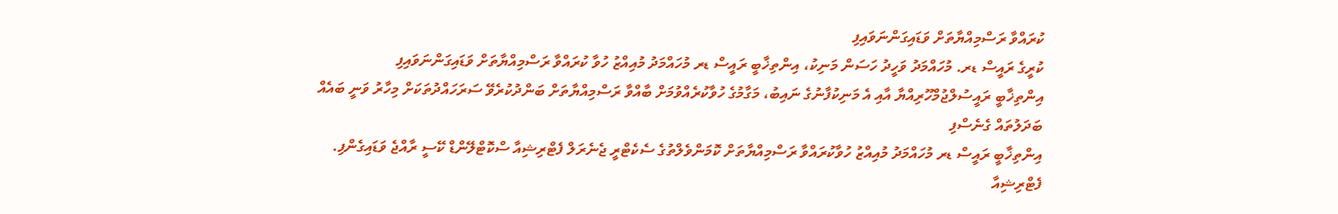ކުރައްވާ ރަސްމިއްޔާތަށް ވަޑައިގަންނަވައިފި
ކުރީގެ ރައީސް ޑރ. މުހައްމަދު ވަހީދު ހަސަން މަނިކު، އިންތިޚާބީ ރައީސް ޑރ މުހައްމަދު މުއިއްޒު ހުވާ ކުރައްވާ ރަސްމިއްޔާތަށް ވަޑައިގަންނަވައިފި
އިންތިޚާބީ ރައީސުލްޖުމްހޫރިއްޔާ އާއި އެ މަނިކުފާނުގެ ނައިބު، މަގާމުގެ ހުވާކުރެއްވުމަށް ބާއްވާ ރަސްމިއްޔާތަށް ބަންދުކުރެވޭ ސަރަހައްދުތަކަށް މިހާރު ވަނީ ބައެއް ބަދަލުތައް ގެނެސްފި
އިންތިޚާބީ ރައީސް ޑރ މުހައްމަދު މުއިއްޒު ހުވާކުރައްވާ ރަސްމިއްޔާތަށް ކޮމަންވެލްތުގެ ސެކެޓްރީ ޖެނެރަލް ފެޓްރިޝިއާ ސްކޮޓްލޭންޑް ކޭސީ ރާއްޖެ ވަޑައިގެންފި.
ފެޓްރިޝިއާ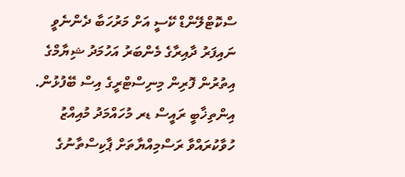ސްކޮޓްލޭންޑް ކޭސީ އަށް މަރުހަބާ ދެންނެވީ ނައިފަރު ދާއިރާގެ މެންބަރު އަހުމަދު ޝިޔާމްގެ އިތުރުން ފޮރިން މިނިސްޓްރީގެ އިސް ބޭފުޅުން.
އިންތިޚާބީ ރައީސް ޑރ މުހައްމަދު މުއިއްޒު ހުވާކުރައްވާ ރަސްމިއްޔާތަށް ޕާކިސްތާނުގެ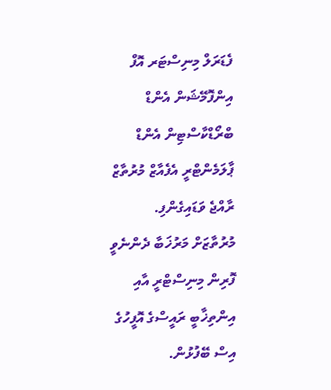ފެޑަރަލް މިނިސްޓަރ އޮފް އިންފޮމޭޝަން އެންޑް ބްރޯޑްކާސްޓިން އެންޑް ޕާލަމެންޓްރީ އެފެއާޒް މުރުތާޒް ރާއްޖެ ވަޑައިގެންފި.
މުރުތާޒަށް މަރުޚަބާ ދެންނެވީ ފޮރިން މިނިސްޓްރީ އާއި އިންތިޚާބީ ރައީސްގެ އޮފީހުގެ އިސް ބޭފުޅުން.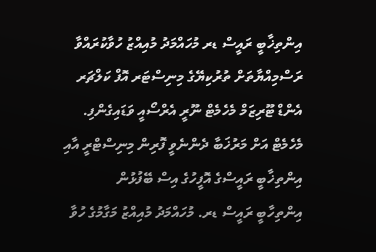އިންތިޚާބީ ރައީސް ޑރ މުހައްމަދު މުއިއްޒު ހުވާކުރައްވާ ރަސްމިއްޔާތަށް ތުރުކިޔޭގެ މިނިސްޓަރ އޮފް ކަލްޗަރ އެންޑް ޓޫރިޒަމް މެހެމެޓް ނޫރީ އެރްސޯއީ ވަޑައިގެންފި.
މެހެމެޓް އަށް މަރުޚަބާ ދެންނެވީ ފޮރިން މިނިސްޓްރީ އާއި އިންތިޚާބީ ރައީސްގެ އޮފީހުގެ އިސް ބޭފުޅުން
އިންތިހާބީ ރައީސް ޑރ. މުހައްމަދު މުއިއްޒު މަގާމުގެ ހުވާ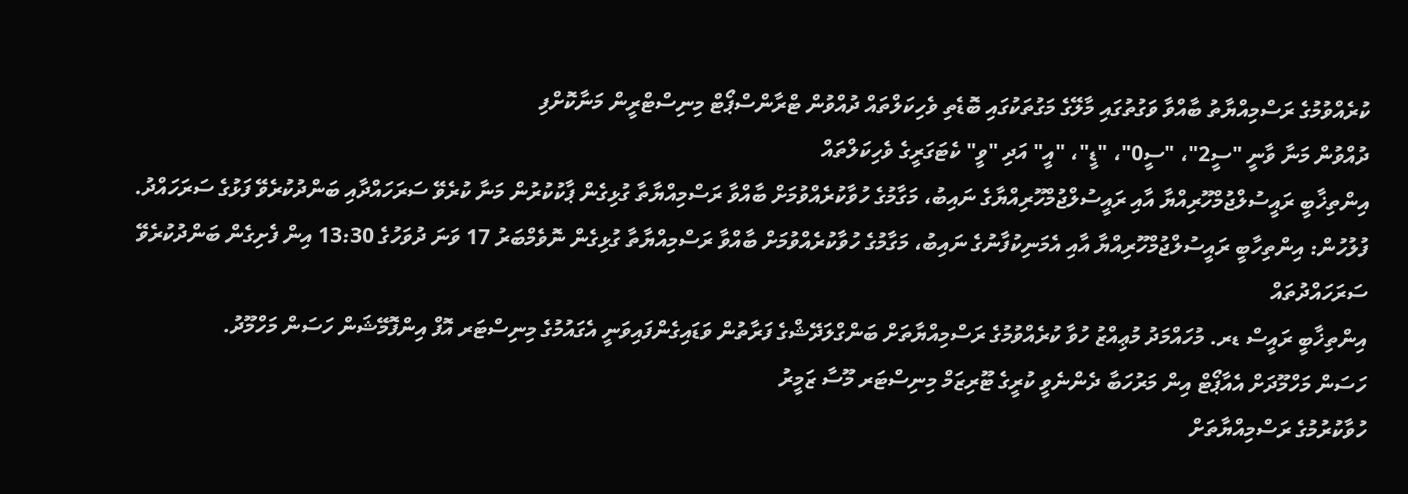ކުރެއްވުމުގެ ރަސްމިއްޔާތު ބާއްވާ ވަގުތުގައި މާލޭގެ މަގުތަކުގައި ބޮޑެތި ވެހިކަލްތައް ދުއްވުން ޓްރާންސްޕޯޓް މިނިސްޓްރީން މަނާކޮށްފި
ދުއްވުން މަނާ ވާނީ "ސީ2"، "ސީ0"، "ޑީ"، "އީ" އަދި "ވީ" ކެޓަގަރީގެ ވެހިކަލްތައް
އިންތިޚާބީ ރައީސުލްޖުމްހޫރިއްޔާ އާއި ރައީސުލްޖުމްހޫރިއްޔާގެ ނައިބު، މަގާމުގެ ހުވާކުރެއްވުމަށް ބާއްވާ ރަސްމިއްޔާތާ ގުޅިގެން ޕާކުކުރުން މަނާ ކުރެވޭ ސަރަހައްދާއި ބަންދުކުރެވޭ ފަޅުގެ ސަރަހައްދު.
ފުލުހުން: އިންތިހާބީ ރައީސުލްޖުމްހޫރިއްޔާ އާއި އެމަނިކުފާނުގެ ނައިބު، މަގާމުގެ ހުވާކުރެއްވުމަށް ބާއްވާ ރަސްމިއްޔާތާ ގުޅިގެން ނޮވެމްބަރު 17 ވަނަ ދުވަހުގެ 13:30 އިން ފެށިގެން ބަންދުކުރެވޭ ސަރަހައްދުތައް
އިންތިޚާބީ ރައީސް ޑރ. މުހައްމަދު މުޢިއްޒު ހުވާ ކުރެއްވުމުގެ ރަސްމިއްޔާތަށް ބަންގްލަދޭޝްގެ ފަރާތުން ވަޑައިގެންފައިވަނީ އެގައުމުގެ މިނިސްޓަރ އޮފް އިންފޮމޭޝަން ހަސަން މަހްމޫދު.
ހަސަން މަހްމޫދަށް އެއާޕޯޓް އިން މަރުހަބާ ދެންނެވީ ކުރީގެ ޓޫރިޒަމް މިނިސްޓަރ މޫސާ ޒަމީރު
ހުވާކުރުމުގެ ރަސްމިއްޔާތަށް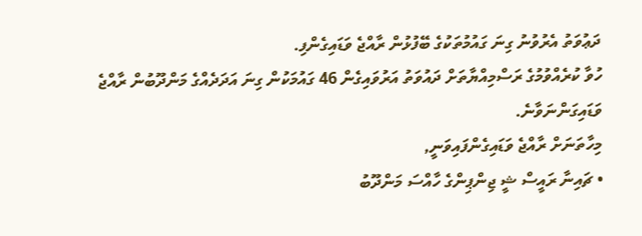ދަޢުވަތު އެރުވުނު ގިނަ ގައުމުތަކުގެ ބޭފުޅުން ރާއްޖެ ވަޑައިގެންފި.
ހުވާ ކުރެއްވުމުގެ ރަސްމިއްޔާތަށް ދައުވަތު އަރުވައިގެން 46 ގައުމަކުން ގިނަ އަދަދެއްގެ މަންދޫބުން ރާއްޖެ ވަޑައިގަންނަވާނެ.
މިހާތަނަށް ރާއްޖެ ވަޑައިގެންފައިވަނީ,
• ޗައިނާ ރައީސް ޝީ ޖިންޕިންގެ ހާއްސަ މަންދޫބު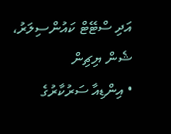އަދި ސްޓޭޓް ކައުންސިލަރު، ޝެން ޔިޗިން
• އިންޑިއާ ސަރުކާރުގެ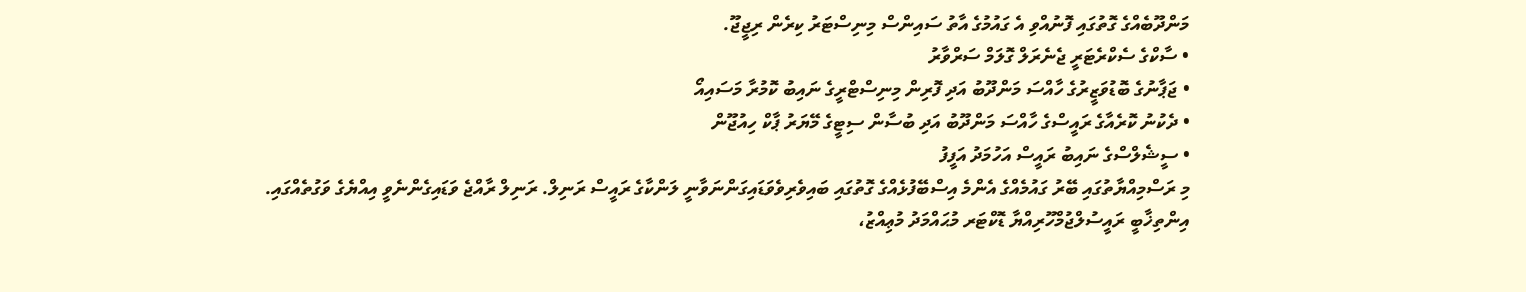މަންދޫބެއްގެ ގޮތުގައި ފޮނުއްވި އެ ގައުމުގެ އާތު ސައިންސް މިނިސްޓަރު ކިރެން ރިޖީޖޫ.
• ސާކްގެ ސެކްރެޓަރީ ޖެނެރަލް ގޮލަމް ސަރްވާރު
• ޖަޕާނުގެ ބޮޑުވަޒީރުގެ ހާއްސަ މަންދޫބު އަދި ފޮރިން މިނިސްޓްރީގެ ނައިބު ކޮމުރާ މަސައިއޯ
• ދެކުނު ކޮރެއާގެ ރައީސްގެ ހާއްސަ މަންދޫބު އަދި ބުސާން ސިޓީގެ މޭޔަރު ޕާކް ހިއުޖޫން
• ސީޝެލްސްގެ ނައިބު ރައީސް އަހުމަދު އަފީފު
މި ރަސްމިއްޔާތުގައި ބޭރު ގައުމެއްގެ އެންމެ އިސްބޭފުޅެއްގެ ގޮތުގައި ބައިވެރިވެވަޑައިގަންނަވާނީ ލަންކާގެ ރައީސް ރަނިލް. ރަނިލް ރާއްޖެ ވަޑައިގެންނެވީ އިއްޔެގެ ވަގުތެއްގައި.
އިންތިޚާބީ ރައީސުލްޖުމްހޫރިއްޔާ ޑޮކްޓަރ މުޙައްމަދު މުޢިއްޒު،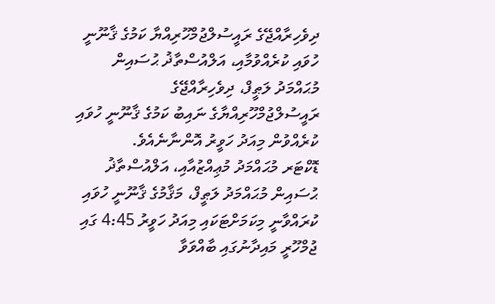ދިވެހިރާއްޖޭގެ ރައީސުލްޖުމްހޫރިއްޔާ ކަމުގެ ޤާނޫނީ ހުވައި ކުރެއްވުމާއި، އަލްއުސްތާޛު ޙުސައިން މުޙައްމަދު ލަޠީފް، ދިވެހިރާއްޖޭގެ ރައީސުލްޖުމްހޫރިއްޔާގެ ނައިބު ކަމުގެ ޤާނޫނީ ހުވައި ކުރެއްވުން މިއަދު ހަވީރު އޮންނާނެއެވެ.
ޑޮކްޓަރ މުޙައްމަދު މުޢިއްޒުއާއި، އަލްއުސްތާޛު ޙުސައިން މުޙައްމަދު ލަޠީފް، މަޤާމުގެ ޤާނޫނީ ހުވައި ކުރައްވާނީ މިކަމަށްޓަކައި މިއަދު ހަވީރު 4:45 ގައި ޖުމްހޫރީ މައިދާނުގައި ބާއްވަވާ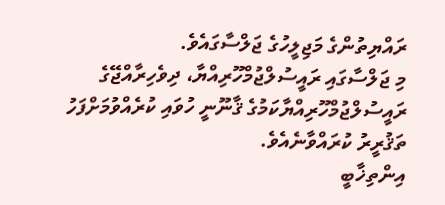ރައްޔިތުންގެ މަޖިލީހުގެ ޖަލްސާގައެވެ.
މި ޖަލްސާގައި ރައީސުލްޖުމްހޫރިއްޔާ، ދިވެހިރާއްޖޭގެ ރައީސުލްޖުމްހޫރިއްޔާކަމުގެ ޤާނޫނީ ހުވައި ކުރެއްވުމަށްފަހު ތަޤުރީރު ކުރައްވާނެއެވެ.
އިންތިޚާބީ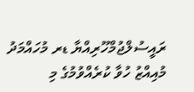ރައީސުލްޖުމްހޫރިއްޔާ ޑރ މުހައްމަދު މުއިއްޒު ހުވާ ކުރެއްވުމުގެ މި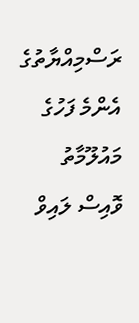ރަސްމިއްޔާތުގެ އެންމެ ފަހުގެ މައުލޫމާތު ވޮއިސް ލައިވް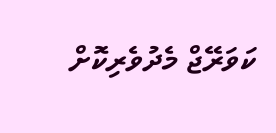ކަވަރޭޖް މެދުވެރިކޮށް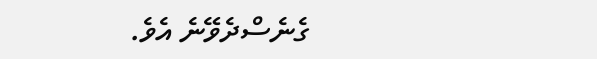ގެނެސްދެވޭނެ އެވެ.